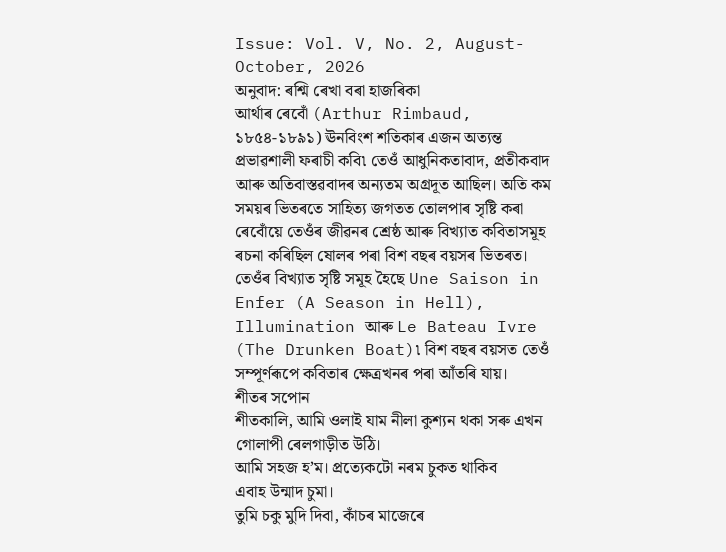Issue: Vol. V, No. 2, August-October, 2026
অনুবাদ: ৰশ্মি ৰেখা বৰা হাজৰিকা
আৰ্থাৰ ৰেবোঁ (Arthur Rimbaud, ১৮৫৪-১৮৯১) ঊনবিংশ শতিকাৰ এজন অত্যন্ত প্ৰভাৱশালী ফৰাচী কবি৷ তেওঁ আধুনিকতাবাদ, প্ৰতীকবাদ আৰু অতিবাস্তৱবাদৰ অন্যতম অগ্ৰদূত আছিল। অতি কম সময়ৰ ভিতৰতে সাহিত্য জগতত তোলপাৰ সৃষ্টি কৰা ৰেবোঁয়ে তেওঁৰ জীৱনৰ শ্ৰেষ্ঠ আৰু বিখ্যাত কবিতাসমূহ ৰচনা কৰিছিল ষোলৰ পৰা বিশ বছৰ বয়সৰ ভিতৰত। তেওঁৰ বিখ্যাত সৃষ্টি সমূহ হৈছে Une Saison in Enfer (A Season in Hell), Illumination আৰু Le Bateau Ivre (The Drunken Boat)৷ বিশ বছৰ বয়সত তেওঁ সম্পূৰ্ণৰূপে কবিতাৰ ক্ষেত্ৰখনৰ পৰা আঁতৰি যায়।
শীতৰ সপোন
শীতকালি, আমি ওলাই যাম নীলা কুশ্যন থকা সৰু এখন
গোলাপী ৰেলগাড়ীত উঠি।
আমি সহজ হ’ম। প্ৰত্যেকটো নৰম চুকত থাকিব
এবাহ উন্মাদ চুমা।
তুমি চকু মুদি দিবা, কাঁচৰ মাজেৰে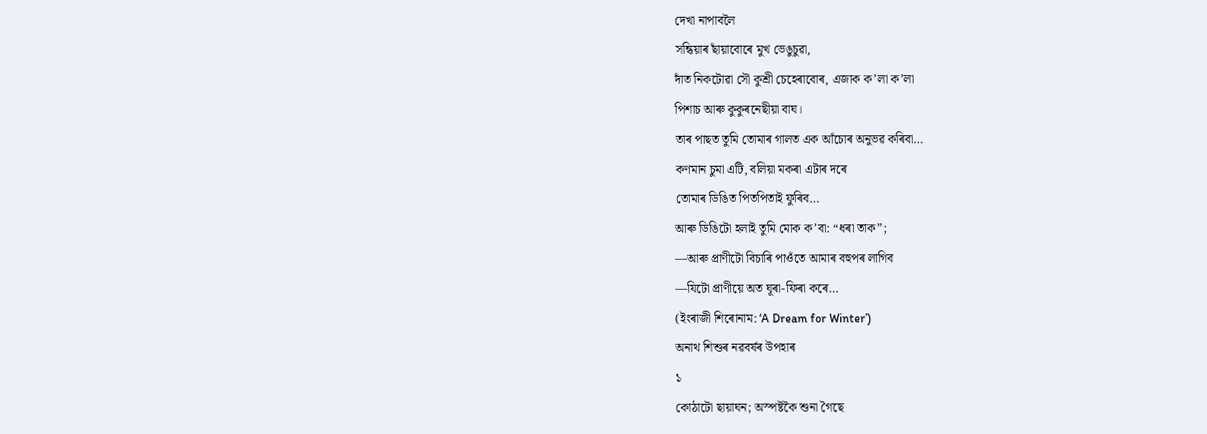দেখা নাপাবলৈ
সন্ধিয়াৰ ছাঁয়াবোৰে মুখ ভেঙুচুৱা,
দাঁত নিকটোৱা সৌ কুশ্ৰী চেহেৰাবোৰ, এজাক ক’লা ক’লা
পিশাচ আৰু কুকুৰনেছীয়া বাঘ।
তাৰ পাছত তুমি তোমাৰ গালত এক আঁচোৰ অনুভৱ কৰিবা…
কণমান চুমা এটি, বলিয়া মকৰা এটাৰ দৰে
তোমাৰ ডিঙিত পিতপিতাই ফুৰিব…
আৰু ডিঙিটো হলাই তুমি মোক ক’বা: “ধৰা তাক”;
—আৰু প্ৰাণীটো বিচাৰি পাওঁতে আমাৰ বহুপৰ লাগিব
—যিটো প্ৰাণীয়ে অত ঘূৰা-ফিৰা কৰে…
(ইংৰাজী শিৰোনাম: ‘A Dream for Winter’)
অনাথ শিশুৰ নৱবৰ্ষৰ উপহাৰ
১
কোঠাটো ছায়াঘন; অস্পষ্টকৈ শুনা গৈছে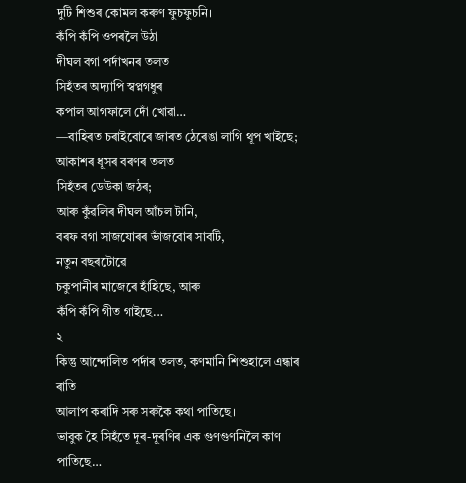দুটি শিশুৰ কোমল কৰুণ ফুচফুচনি।
কঁপি কঁপি ওপৰলৈ উঠা
দীঘল বগা পৰ্দাখনৰ তলত
সিহঁতৰ অদ্যাপি স্বপ্নগধুৰ
কপাল আগফালে দোঁ খোৱা…
—বাহিৰত চৰাইবোৰে জাৰত ঠেৰেঙা লাগি থূপ খাইছে;
আকাশৰ ধূসৰ বৰণৰ তলত
সিহঁতৰ ডেউকা জঠৰ;
আৰু কুঁৱলিৰ দীঘল আঁচল টানি,
বৰফ বগা সাজযোৰৰ ভাঁজবোৰ সাবটি,
নতুন বছৰটোৱে
চকুপানীৰ মাজেৰে হাঁহিছে, আৰু
কঁপি কঁপি গীত গাইছে…
২
কিন্তু আন্দোলিত পৰ্দাৰ তলত, কণমানি শিশুহালে এন্ধাৰ ৰাতি
আলাপ কৰাদি সৰু সৰুকৈ কথা পাতিছে।
ভাবুক হৈ সিহঁতে দূৰ-দূৰণিৰ এক গুণগুণনিলৈ কাণ পাতিছে…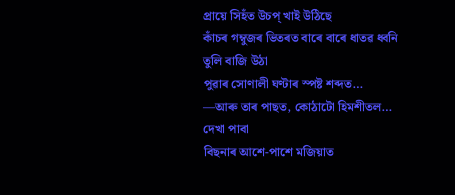প্ৰায়ে সিহঁত উচপ্ খাই উঠিছে
কাঁচৰ গম্বুজৰ ভিতৰত বাৰে বাৰে ধাতৱ ধ্বনি তুলি বাজি উঠা
পুৱাৰ সোণালী ঘণ্টাৰ স্পষ্ট শব্দত…
—আৰু তাৰ পাছত, কোঠাটো হিমশীতল… দেখা পাবা
বিছনাৰ আশে-পাশে মজিয়াত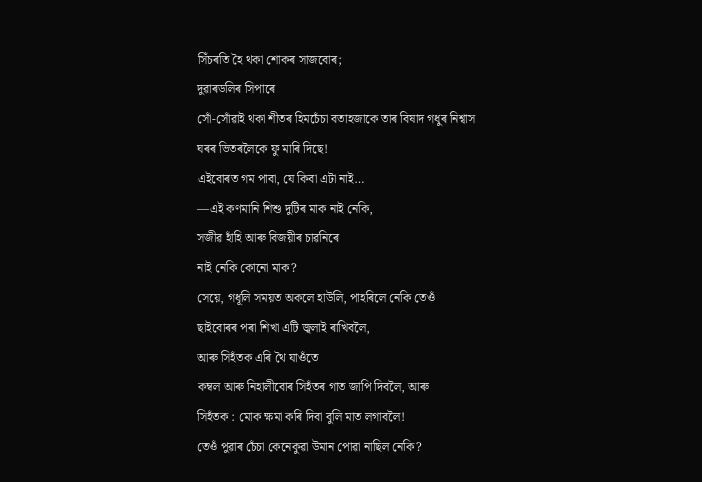সিঁচৰতি হৈ থকা শোকৰ সাজবোৰ;
দুৱাৰডলিৰ সিপাৰে
সোঁ-সোঁৱাই থকা শীতৰ হিমচেঁচা বতাহজাকে তাৰ বিষাদ গধুৰ নিশ্বাস
ঘৰৰ ভিতৰলৈকে ফু মাৰি দিছে!
এইবোৰত গম পাবা, যে কিবা এটা নাই…
—এই কণমানি শিশু দুটিৰ মাক নাই নেকি,
সজীৱ হাঁহি আৰু বিজয়ীৰ চাৱনিৰে
নাই নেকি কোনো মাক?
সেয়ে, গধূলি সময়ত অকলে হাউলি, পাহৰিলে নেকি তেওঁ
ছাইবোৰৰ পৰা শিখা এটি জ্বলাই ৰাখিবলৈ,
আৰু সিহঁতক এৰি থৈ যাওঁতে
কম্বল আৰু নিহালীবোৰ সিহঁতৰ গাত জাপি দিবলৈ, আৰু
সিহঁতক : মোক ক্ষমা কৰি দিবা বুলি মাত লগাবলৈ!
তেওঁ পুৱাৰ চেঁচা কেনেকুৱা উমান পোৱা নাছিল নেকি?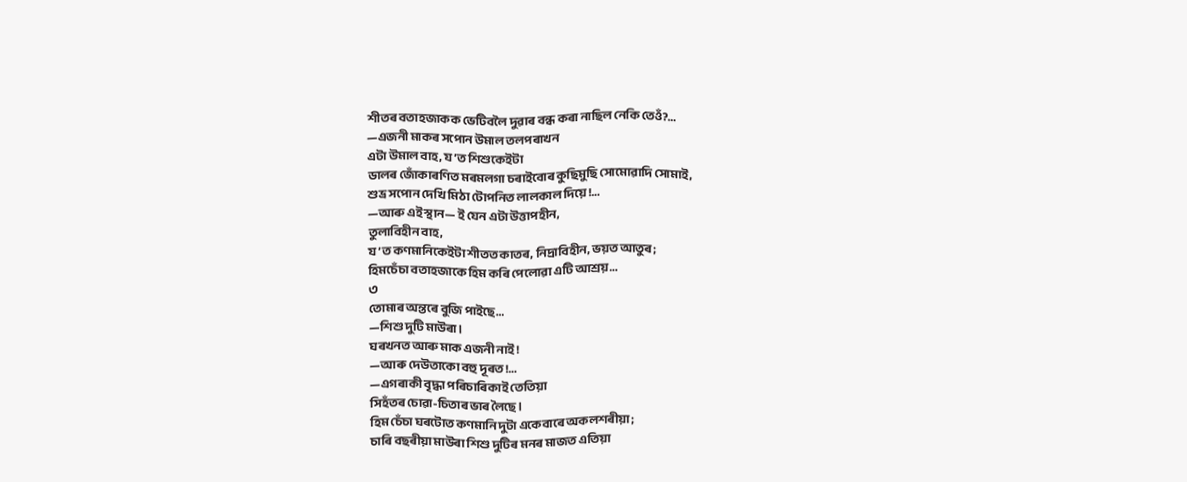শীতৰ বতাহজাকক ভেটিবলৈ দুৱাৰ বন্ধ কৰা নাছিল নেকি তেওঁ?…
—এজনী মাকৰ সপোন উমাল তলপৰাখন
এটা উমাল বাহ, য’ত শিশুকেইটা
ডালৰ জোঁকাৰণিত মৰমলগা চৰাইবোৰ কুছিমুছি সোমোৱাদি সোমাই,
শুভ্ৰ সপোন দেখি মিঠা টোপনিত লালকাল দিয়ে!…
—আৰু এই স্থান— ই যেন এটা উত্তাপহীন,
তুলাবিহীন বাহ,
য’ত কণমানিকেইটা শীতত কাতৰ, নিদ্ৰাবিহীন, ভয়ত আতুৰ;
হিমচেঁচা বতাহজাকে হিম কৰি পেলোৱা এটি আশ্ৰয়…
৩
তোমাৰ অন্তৰে বুজি পাইছে…
—শিশু দুটি মাউৰা।
ঘৰখনত আৰু মাক এজনী নাই!
—আৰু দেউতাকো বহু দূৰত!…
—এগৰাকী বৃদ্ধা পৰিচাৰিকাই তেতিয়া
সিহঁতৰ চোৱা-চিতাৰ ভাৰ লৈছে।
হিম চেঁচা ঘৰটোত কণমানি দুটা একেবাৰে অকলশৰীয়া;
চাৰি বছৰীয়া মাউৰা শিশু দুটিৰ মনৰ মাজত এতিয়া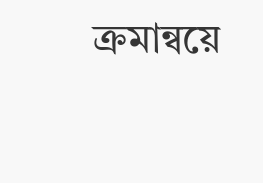ক্ৰমান্বয়ে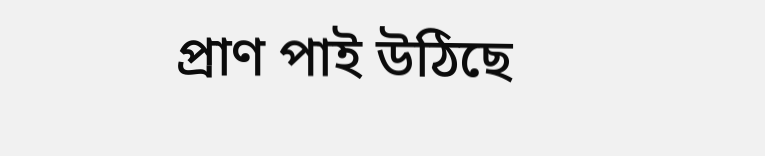প্ৰাণ পাই উঠিছে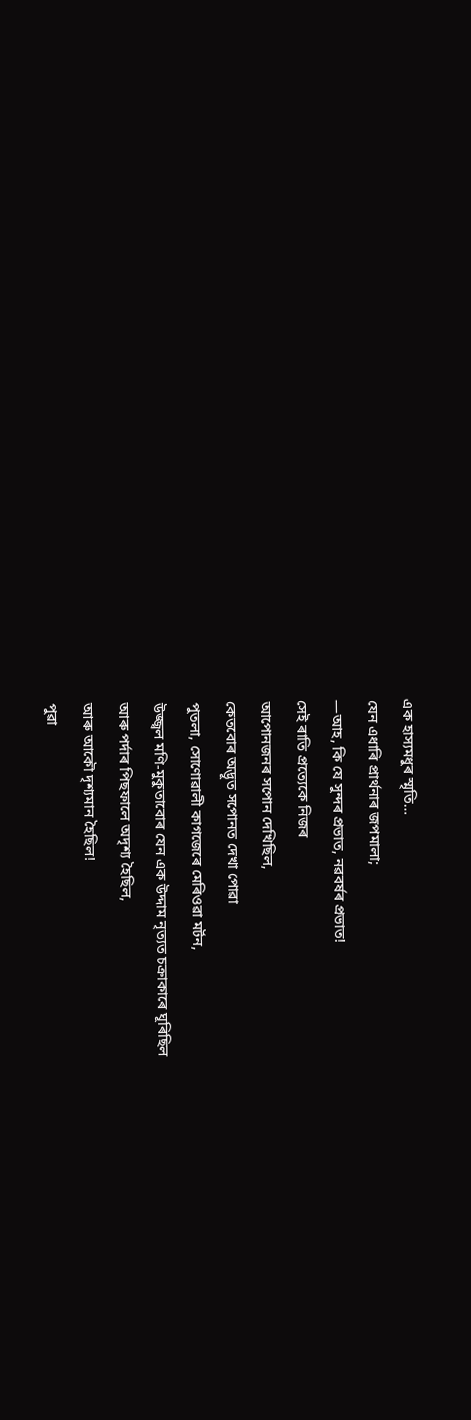এক হাস্যমধুৰ স্মৃতি…
যেন এধাৰি প্ৰাৰ্থনাৰ জপমালা;
—আহ, কি যে সুন্দৰ প্ৰভাত, নৱবৰ্ষৰ প্ৰভাত!
সেই ৰাতি প্ৰত্যেকে নিজৰ
আপোনজনৰ সপোন দেখিছিল,
কেতবোৰ অদ্ভূত সপোনত দেখা পোৱা
পুতলা, সোণোৱালী কাগজেৰে মেৰিওৱা মৰ্টন,
উজ্জ্বল মণি-মুকুতাবোৰ যেন এক উদ্দাম নৃত্যত চক্ৰাকাৰে ঘূৰিছিল
আৰু পৰ্দাৰ পিছফালে অদৃশ্য হৈছিল,
আৰু আকৌ দৃশ্যমান হৈছিল!
পুৱা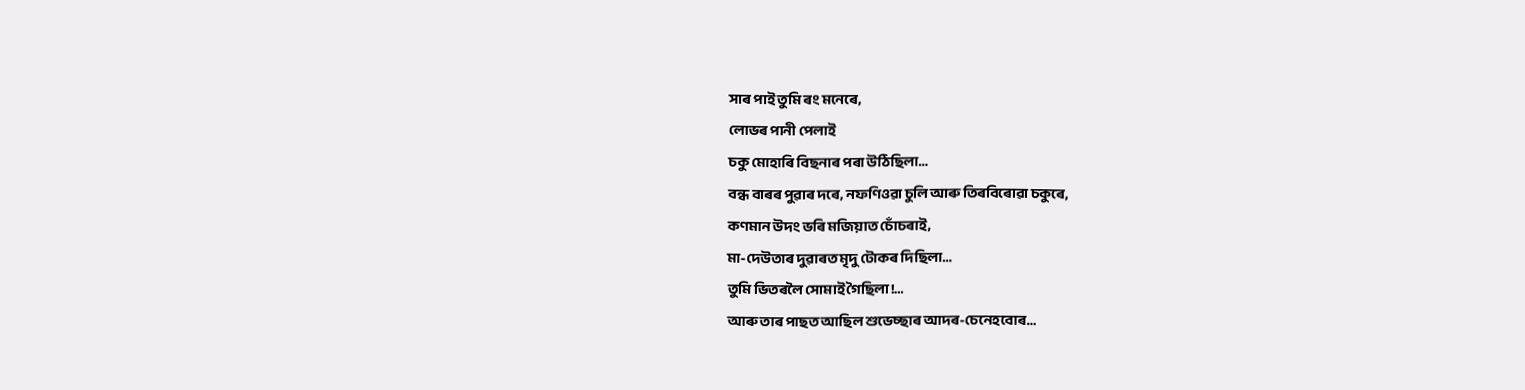সাৰ পাই তুমি ৰং মনেৰে,
লোভৰ পানী পেলাই
চকু মোহাৰি বিছনাৰ পৰা উঠিছিলা…
বন্ধ বাৰৰ পুৱাৰ দৰে, নফণিওৱা চুলি আৰু তিৰবিৰোৱা চকুৰে,
কণমান উদং ভৰি মজিয়াত চোঁচৰাই,
মা-দেউতাৰ দুৱাৰত মৃদু টোকৰ দিছিলা…
তুমি ভিতৰলৈ সোমাই গৈছিলা!…
আৰু তাৰ পাছত আছিল শুভেচ্ছাৰ আদৰ-চেনেহবোৰ…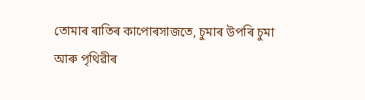তোমাৰ ৰাতিৰ কাপোৰসাজতে, চুমাৰ উপৰি চুমা
আৰু পৃথিৱীৰ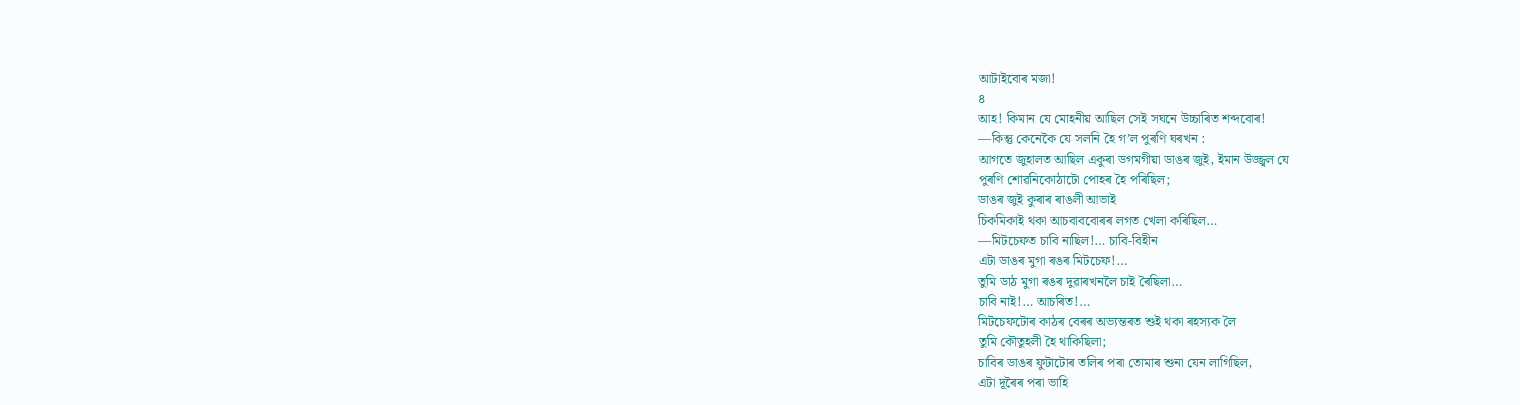আটাইবোৰ মজা!
৪
আহ! কিমান যে মোহনীয় আছিল সেই সঘনে উচ্চাৰিত শব্দবোৰ!
—কিন্তু কেনেকৈ যে সলনি হৈ গ’ল পুৰণি ঘৰখন :
আগতে জুহালত আছিল একুৰা ডগমগীয়া ডাঙৰ জুই, ইমান উজ্জ্বল যে
পুৰণি শোৱনিকোঠাটো পোহৰ হৈ পৰিছিল;
ডাঙৰ জুই কুৰাৰ ৰাঙলী আভাই
চিকমিকাই থকা আচবাববোৰৰ লগত খেলা কৰিছিল…
—মিটচেফত চাবি নাছিল!… চাবি-বিহীন
এটা ডাঙৰ মুগা ৰঙৰ মিটচেফ!…
তুমি ডাঠ মুগা ৰঙৰ দুৱাৰখনলৈ চাই ৰৈছিলা…
চাবি নাই!… আচৰিত!…
মিটচেফটোৰ কাঠৰ বেৰৰ অভ্যন্তৰত শুই থকা ৰহস্যক লৈ
তুমি কৌতুহলী হৈ থাকিছিলা;
চাবিৰ ডাঙৰ ফুটাটোৰ তলিৰ পৰা তোমাৰ শুনা যেন লাগিছিল,
এটা দূৰৈৰ পৰা ভাহি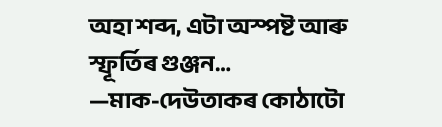অহা শব্দ, এটা অস্পষ্ট আৰু স্ফূৰ্তিৰ গুঞ্জন…
—মাক-দেউতাকৰ কোঠাটো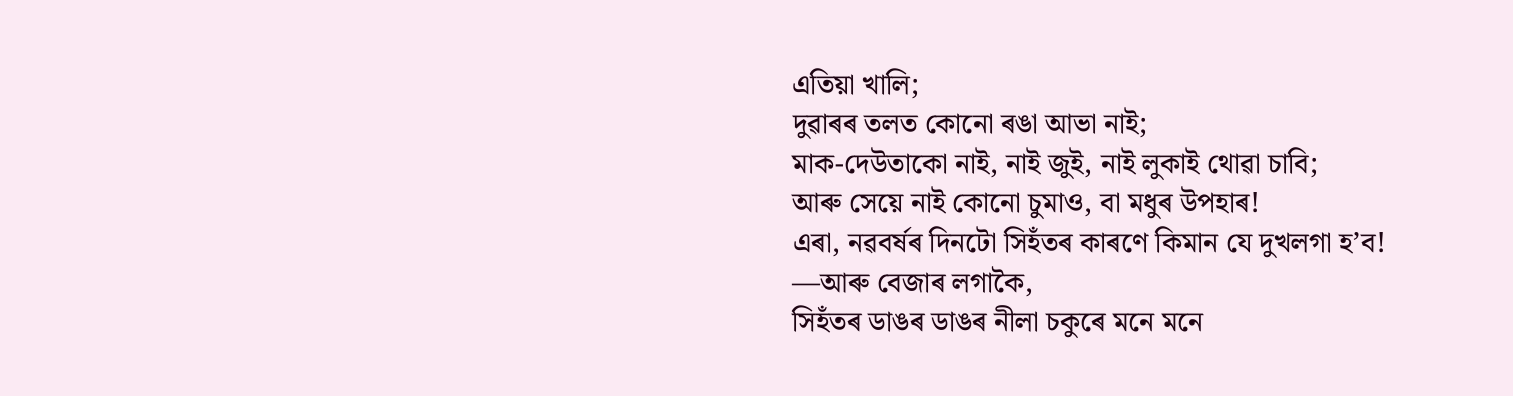এতিয়া খালি;
দুৱাৰৰ তলত কোনো ৰঙা আভা নাই;
মাক-দেউতাকো নাই, নাই জুই, নাই লুকাই থোৱা চাবি;
আৰু সেয়ে নাই কোনো চুমাও, বা মধুৰ উপহাৰ!
এৰা, নৱবৰ্ষৰ দিনটো সিহঁতৰ কাৰণে কিমান যে দুখলগা হ’ব!
—আৰু বেজাৰ লগাকৈ,
সিহঁতৰ ডাঙৰ ডাঙৰ নীলা চকুৰে মনে মনে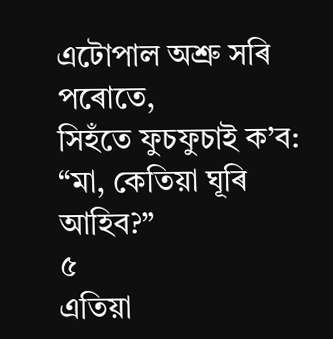এটোপাল অশ্ৰু সৰি পৰোতে,
সিহঁতে ফুচফুচাই ক’ব: “মা, কেতিয়া ঘূৰি আহিব?”
৫
এতিয়া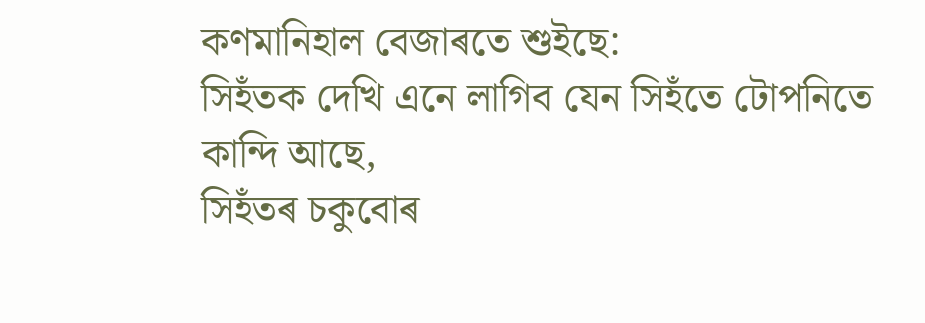কণমানিহাল বেজাৰতে শুইছে:
সিহঁতক দেখি এনে লাগিব যেন সিহঁতে টোপনিতে কান্দি আছে,
সিহঁতৰ চকুবোৰ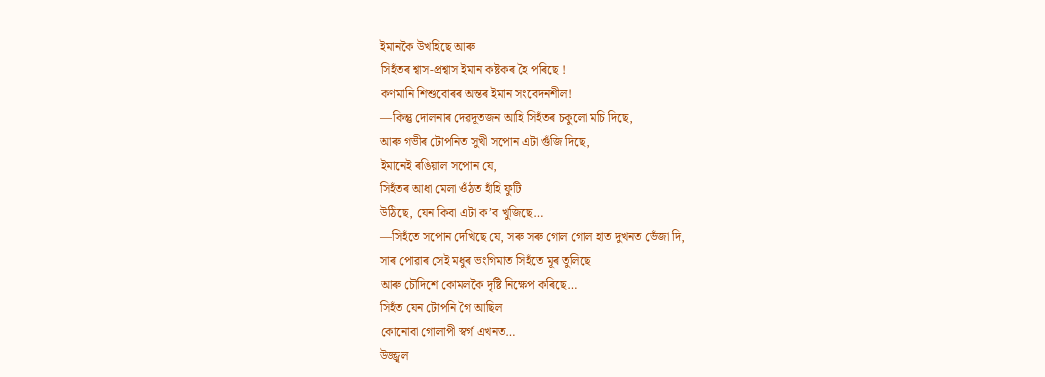ইমানকৈ উখহিছে আৰু
সিহঁতৰ শ্বাস-প্ৰশ্বাস ইমান কষ্টকৰ হৈ পৰিছে !
কণমানি শিশুবোৰৰ অন্তৰ ইমান সংবেদনশীল!
—কিন্তু দোলনাৰ দেৱদূতজন আহি সিহঁতৰ চকুলো মচি দিছে,
আৰু গভীৰ টোপনিত সুখী সপোন এটা গুঁজি দিছে,
ইমানেই ৰঙিয়াল সপোন যে,
সিহঁতৰ আধা মেলা ওঁঠত হাঁহি ফুটি
উঠিছে, যেন কিবা এটা ক’ব খুজিছে…
—সিহঁতে সপোন দেখিছে যে, সৰু সৰু গোল গোল হাত দুখনত ভেঁজা দি,
সাৰ পোৱাৰ সেই মধুৰ ভংগিমাত সিহঁতে মূৰ তুলিছে
আৰু চৌদিশে কোমলকৈ দৃষ্টি নিক্ষেপ কৰিছে…
সিহঁত যেন টোপনি গৈ আছিল
কোনোবা গোলাপী স্বৰ্গ এখনত…
উজ্জ্বল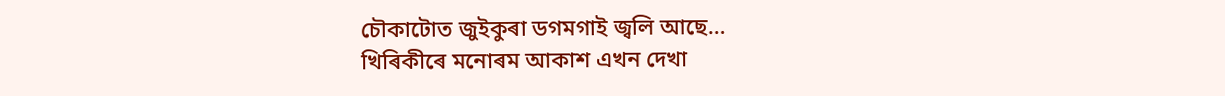চৌকাটোত জুইকুৰা ডগমগাই জ্বলি আছে…
খিৰিকীৰে মনোৰম আকাশ এখন দেখা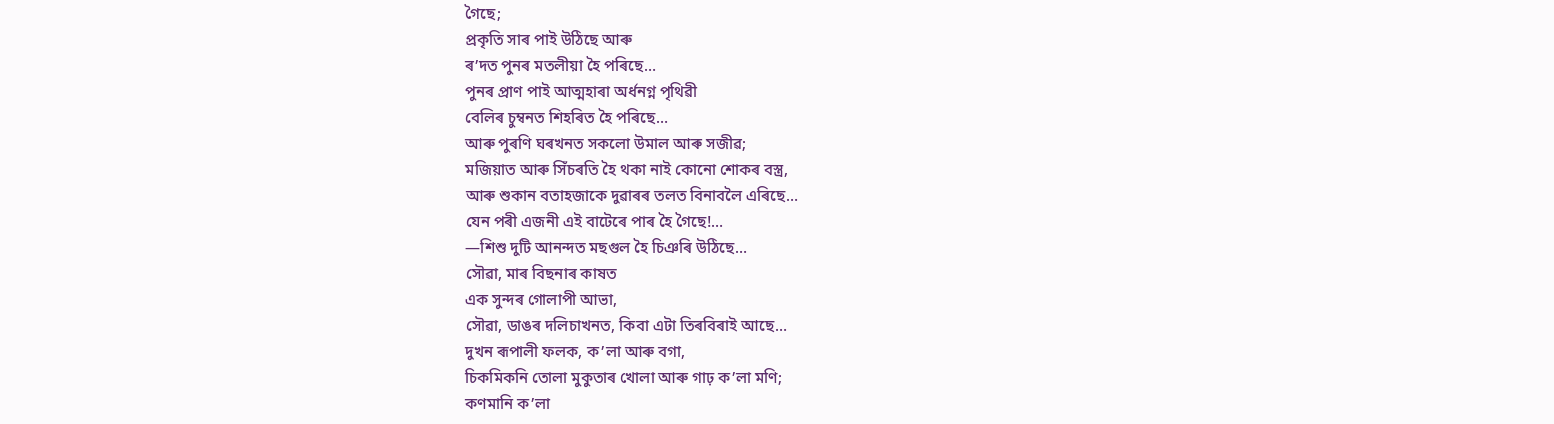গৈছে;
প্ৰকৃতি সাৰ পাই উঠিছে আৰু
ৰ’দত পুনৰ মতলীয়া হৈ পৰিছে…
পুনৰ প্ৰাণ পাই আত্মহাৰা অৰ্ধনগ্ন পৃথিৱী
বেলিৰ চুম্বনত শিহৰিত হৈ পৰিছে…
আৰু পুৰণি ঘৰখনত সকলো উমাল আৰু সজীৱ;
মজিয়াত আৰু সিঁচৰতি হৈ থকা নাই কোনো শোকৰ বস্ত্ৰ,
আৰু শুকান বতাহজাকে দুৱাৰৰ তলত বিনাবলৈ এৰিছে…
যেন পৰী এজনী এই বাটেৰে পাৰ হৈ গৈছে!…
—শিশু দুটি আনন্দত মছগুল হৈ চিঞৰি উঠিছে…
সৌৱা, মাৰ বিছনাৰ কাষত
এক সুন্দৰ গোলাপী আভা,
সৌৱা, ডাঙৰ দলিচাখনত, কিবা এটা তিৰবিৰাই আছে…
দুখন ৰূপালী ফলক, ক’লা আৰু বগা,
চিকমিকনি তোলা মুকুতাৰ খোলা আৰু গাঢ় ক’লা মণি;
কণমানি ক’লা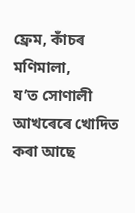ফ্ৰেম, কাঁচৰ মণিমালা,
য’ত সোণালী আখৰেৰে খোদিত কৰা আছে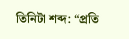তিনিটা শব্দ: “প্ৰতি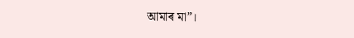আমাৰ মা”।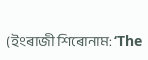(ইংৰাজী শিৰোনাম: ‘The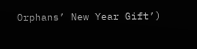Orphans’ New Year Gift’)